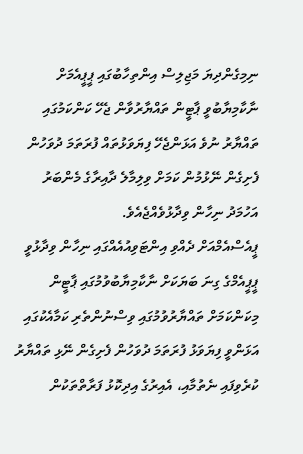ނިމިގެންދިޔަ މަޖިލިސް އިންތިހާބުގައި ޕީޕީއެމަށް ނާކާމިޔާބުވީ ޕާޓީން ތައްޔާރުވާން ޖެހޭ ކަންކަމުގައި ތައްޔާރު ނުވެ އަޅަންޖެހޭ ފިޔަވަޅުތައް ފުރަތަމަ ދުވަހުން ފެށިގެން ނޭޅުމުން ކަމަށް ވިލިމާލެ ދާއިރާގެ މެންބަރު އަހުމަދު ނިހާން ވިދާޅުވެއްޖެއެވެ.
ޕީއެސްއެމްއަށް ދެއްވި އިންޓަވިއުއެއްގައި ނިހާން ވިދާޅުވީ ޕީޕީއެމްގެ ގިނަ ބަޔަކަށް ނާކާމިޔާބުވުމުގައި ޕާޓީން މިކަންކަމަށް ތައްޔާރުވުމުގައި ވިސްނުންތެރި ކަމާއެކުގައި އަޅަންވީ ފިޔަވަޅު ފުރަތަމަ ދުވަހުން ފެށިގެން ނޭޅި ތައްޔާރު ކުރެވިފައި ނެތުމާއި، އެއިރުގެ އިދިކޮޅު ފަރާތްތަކުން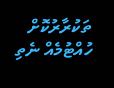ތަކުރާރުކޮށް ހުއްޓުމެއް ނެތި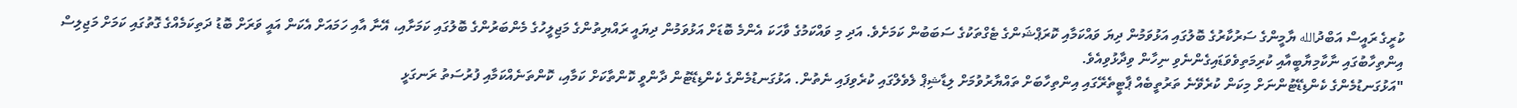ކުރީގެ ރައީސް އަބްދުالله ޔާމީންގެ ސަރުކާރުގެ ބޮލުގައި އަޅުވަމުން ދިޔަ ވައްކަމާއި ކޮރަޕްޝަންގެ ޓެގްތަކުގެ ސަބަބުން ކަމަށެވެ. އަދި މި ވައްކަމުގެ ވާހަކަ އެންމެ ބޮޑަށް އަޅުވަމުން ދިޔައީ ރައްޔިތުންގެ މަޖިލީހުގެ މެންބަރުންގެ ބޮލުގައި ކަމަށާއި، އޭނާ އާއި ހަމައަށް އެކަން އައީ ވަރަށް ބޮޑު ދަތިކަމެއްގެ ގޮތުގައި ކަމަށް މަޖިލިސް އިންތިހާބުގައި ނާކާމިޔާބީއާއި ކުރިމަތިވެވަޑައިގެންނެވި ނިހާން ވިދާޅުވިއެވެ.
"އަޅުގަނޑުމެންގެ ކެންޑިޑޭޓުންނަށް މިކަން ކުރެވޭނެ ތަރުތީބެއް ޕާޓީތެރޭގައި އިންތިހާބަށް ތައްޔާރުވުމަށް ލިޑާޝިޕް ލެވެލްގައި ކުރެވިފައި ނެތުން. އަޅުގަނޑުމެންގެ ކެންޑިޑޭޓުން ދާންވީ ކޮންތާކަށް ކަމާއި، ކޮންތަނެއްކަމާއި ފުރުސަތު ރަނގަޅީ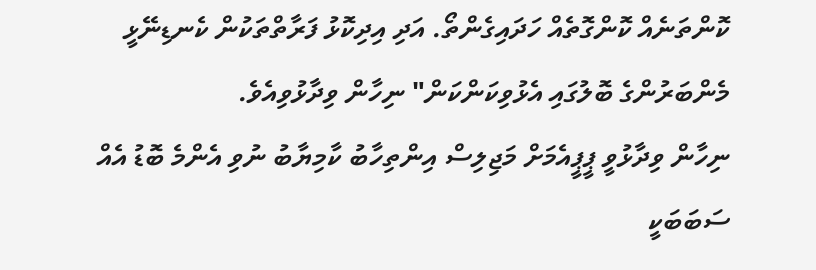ކޮންތަނެއް ކޮންގޮތެއް ހަދައިގެންތޯ. އަދި އިދިކޮޅު ފަރާތްތަކުން ކެނޑިނޭޅީ މެންބަރުންގެ ބޮލުގައި އެޅުވިކަންކަން" ނިހާން ވިދާޅުވިއެވެ.
ނިހާން ވިދާޅުވީ ޕީޕީއެމަށް މަޖިލިސް އިންތިހާބު ކާމިޔާބު ނުވި އެންމެ ބޮޑު އެއް ސަބަބަކީ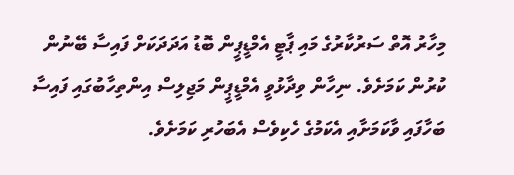މިހާރު އޮތް ސަރުކާރުގެ މައި ޕާޓީ އެމްޑީޕީން ބޮޑު އަދަދަކަށް ފައިސާ ބޭނުން ކުރުން ކަމަށެވެ. ނިހާން ވިދާޅުވީ އެމްޑީޕީން މަޖިލިސް އިންތިހާބުގައި ފައިސާ ބަހާފައި ވާކަމަށާއި އެކަމުގެ ހެކިވެސް އެބަހުރި ކަމަށެވެ.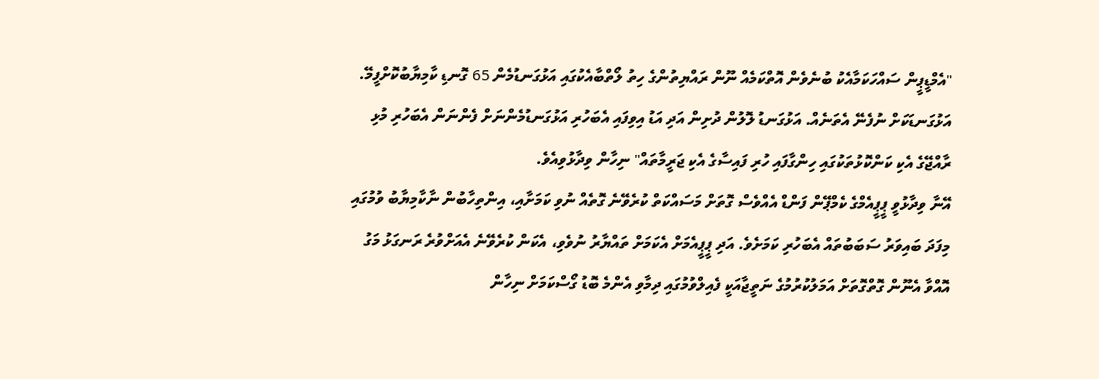"އެމްޑީޕީން ސައްހަކަމާއެކު ބުނެވެން އޮތްކަމެއް ނޫން ރައްޔިތުންގެ ހިތު ލޯތްބާއެކުގައި އަޅުގަނޑުމެން 65 ގޮނޑި ކާމިޔާބުކޮށްފީމޭ. އަޅުގަނޑަކަށް ނުފެނޭ އެތަނެއް. އަޅުގަނޑު ލޮލުން ދުށިން އަދި އަޑު އިވިފައި އެބަހުރި އަޅުގަނޑުމެންނަށް ފެންނަން އެބަހުރި މުޅި ރާއްޖޭގެ އެކި ކަންކޮޅުތަކުގައި ހިންގާފައި ހުރި ފައިސާގެ އެކި ޖަރީމާތައް" ނިހާން ވިދާޅުވިއެވެ.
އޭނާ ވިދާޅުވީ ޕީޕީއެމްގެ ކެމްޕޭން ފަންޑް އެއްވެސް ގޮތަށް މަސައްކަތް ކުރެވޭނެ ގޮތެއް ނުވި ކަމަށާއި، އިންތިހާބުން ނާކާމިޔާބު ވުމުގައި މިފަދަ ބައިވަރު ސަބަބުތައް އެބަހުރި ކަމަށެވެ. އަދި ޕީޕީއެމަށް އެކަމަށް ތައްޔާރު ނުވެވި، އެކަން ކުރެވޭނެ އެއަށްވުރެ ރަނގަޅު މަގު އޮއްވާ އެނޫން ގޮތްގޮތަށް އަމަލުކުރުމުގެ ނަތީޖާއަކީ ފެއިލްވުމުގައި ދިމާވި އެންމެ ބޮޑު ގޯސްކަމަށް ނިހާން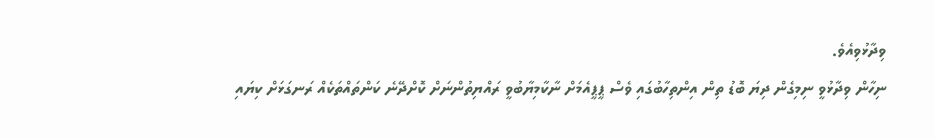ވިދާޅުވިއެވެ.
ނިހާން ވިދާޅުވީ ނިމިގެން ދިޔަ ބޮޑު ތިން އިންތިހާބުގައި ވެސް ޕީޕީއެމަށް ނާކާމިޔާބުވީ ރައްޔިތުންނަށް ކޮށްދޭނެ ކަންތައްތަކެއް ރަނގަޅަށް ކިޔައި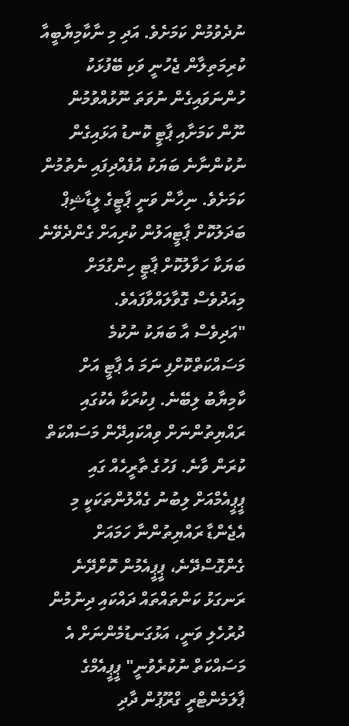ނުދެވުމުން ކަމަށެވެ. އަދި މި ނާކާމިޔާބީއާ ކުރިމަތިލާން ޖެހުނީ ވަކި ބޭފުޅަކު ހުންނަވައިގެން ނުވަތަ ނޫޅުއްވުމުން ނޫން ކަމަށާއި ޕާޓީ ކޮނޑު އަޅައިގެން ނުކުންނާނެ ބަޔަކު އުފެއްދިފައި ނެތުމުން ކަމަށެވެ. ނިހާން ވަނީ ޕާޓީގެ ލީޑާޝިޕް ބަދަލުކޮށް ޕާޓީއަލުން ކުރިއަށް ގެންދެވޭނެ ބަޔަކާ ހަވާލުކޮށް ޕާޓީ ހިންގުމަށް މިއަދުވެސް ގޮވާލައްވާފައެވެ.
"އަދިވެސް އާ ބަޔަކު ނުކުމެ މަސައްކަތްކޮށްފި ނަމަ އެ ޕާޓީ އަށް ކާމިޔާބު ލިބޭނެ. ފިކުރަކާ އެކުގައި ރައްޔިތުންނަށް ވިއްކައިދޭން މަސައްކަތް ކުރަން ވާނެ. ފަހުގެ ތާރީހެއް ގައި ޕީޕީއެމްއަށް ލިބުނު ގެއްލުންތަކަކީ މި އެޖެންޑާ ރައްޔިތުންނާ ހަމައަށް ގެންގޮސްދޭނެ، ޕީޕީއެމުން ކޮށްދޭނެ ރަނގަޅު ކަންތައްތައް ދައްކައި ދިނުމުން ދުރުހެލި ވަނީ، އަޅުގަނޑުމެންނަށް އެ މަސައްކަތް ނުކުރެވުނީ" ޕީޕީއެމްގެ ޕާލަމެންޓްރީ ގްރޫޕުން ދާދި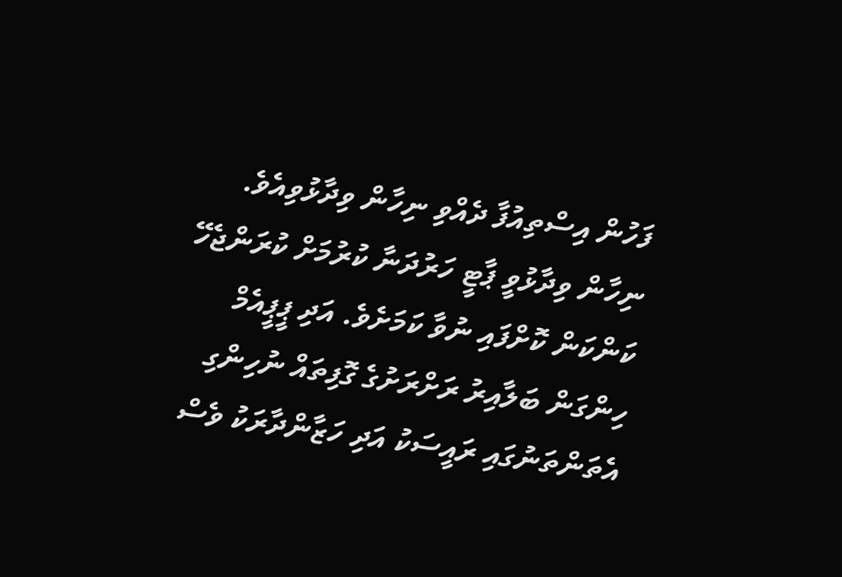ފަހުން އިސްތިއުފާ ދެއްވި ނިހާން ވިދާޅުވިއެވެ.
ނިހާން ވިދާޅުވީ ޕާޓީ ހަރުދަނާ ކުރުމަށް ކުރަންޖެހޭ ކަންކަން ކޮށްފައި ނުވާ ކަމަށެވެ. އަދި ޕީޕީއެމް ހިންގަން ބަލާއިރު ރަށްރަށުގެ ގޮފިތައް ނުހިންގި އެތަންތަނުގައި ރައީސަކު އަދި ހަޒާންދާރަކު ވެސް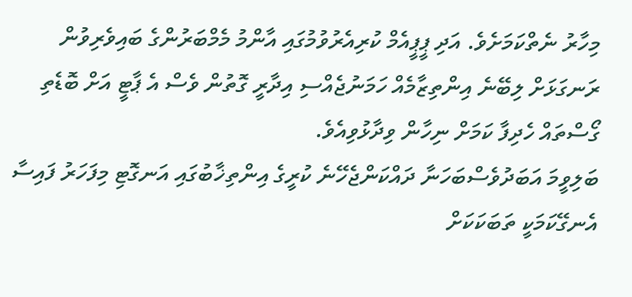މިހާރު ނެތްކަމަށެވެ. އަދި ޕީޕީއެމް ކުރިއެރުވުމުގައި އާންމު މެމްބަރުންގެ ބައިވެރިވުން ރަނގަޅަށް ލިބޭނެ އިންތިޒާމެއް ހަމަނުޖެއްސި އިދާރީ ގޮތުން ވެސް އެ ޕާޓީ އަށް ބޮޑެތި ގޯސްތައް ހެދިފާ ކަމަށް ނިހާން ވިދާޅުވިއެވެ.
ބަލިވީމަ އަބަދުވެސްބަހަނާ ދައްކަންޖެހޭނެ ކުރީގެ އިންތިޚާބުގައި އަނގޮޓި މިފަހަރު ފައިސާ އެނގޭކަމަކީ ތަބަކަކަށް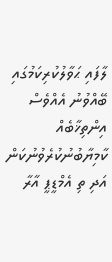ލާފައި ޙަވާލުކުރިކަމުގައި ބޭއްވުނު އެއްވެސް އިންތިޚާބެއް ކާމިޔާބުނުކުރެވުނުކަން
އަދި ތި އެމްޑީޕީ އާރާ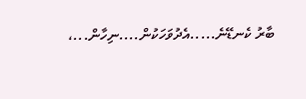ބާރު ކެނޑޭނެ.....އެދުވަހަކުން....ނިހާން...،